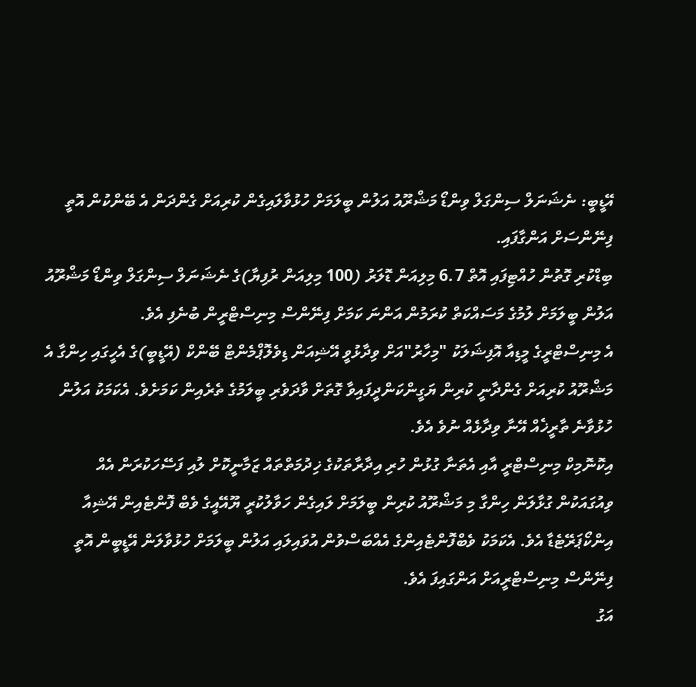އޭޑީބީ: ނެޝަނަލް ސިންގަލް ވިންޑޯ މަޝްރޫއު އަލުން ބީލަމަށް ހުޅުވާލައިގެން ކުރިއަށް ގެންދަން އެ ބޭންކުން އޮތީ ފިނޭންސަށް އަންގާފައި.
ބިޑްކުރި ގޮތުން ހުއްޓިފައި އޮތް 6.7 މިލިއަން ޑޮލަރު (100 މިލިއަން ރުފިޔާ)ގެ ނެޝަނަލް ސިންގަލް ވިންޑޯ މަޝްރޫއު އަލުން ބީލަމަށް ލުމުގެ މަސައްކަތް ކުރަމުން އަންނަ ކަމަށް ފިނޭންސް މިނިސްޓްރީން ބުނެފި އެވެ.
އެ މިނިސްޓްރީގެ މީޑިއާ އޮފިޝަލަކު "މިހާރު"އަށް ވިދާޅުވީ އޭޝިއަން ޑިވެލޮޕްމެންޓް ބޭންކް (އޭޑީބީ)ގެ އެހީގައި ހިންގާ އެ މަޝްރޫއު ކުރިއަށް ގެންދާނީ ކުރިން ޔަގީންކަންދީފައިވާ ގޮތަށް ވާދަވެރި ބީލަމުގެ ތެރެއިން ކަމަށެވެ. އެކަމަކު އަލުން ހުޅުވާނެ ތާރީޚެއް އޭނާ ވިދާޅެއް ނުވެ އެވެ.
އިކޮނޮމިކް މިނިސްޓްރީ އާއި އެތަނާ ގުޅުން ހުރި އިދާރާތަކުގެ ޚިދުމަތްތައް ޒަމާނީކޮށް ލުއި ފަސޭހަކުރަން އެއް ވިއުގައަކުން ގުޅާލަން ހިންގާ މި މަޝްރޫއު ކުރިން ބީލަމަށް ލައިގެން ހަވާލުކުރީ ޔޫއޭއީގެ ވެބް ފޮންޓެއިން އޭޝިއާ އިންކޯޕަރޭޓެޑާ އެވެ. އެކަމަކު ވެބްފޮންޓެއިންގެ އެއްބަސްވުން އުވައިލައި އަލުން ބީލަމަށް ހުޅުވާލަން އޭޑީބީން އޮތީ ފިނޭންސް މިނިސްޓްރީއަށް އަންގައިފަ އެވެ.
އަގު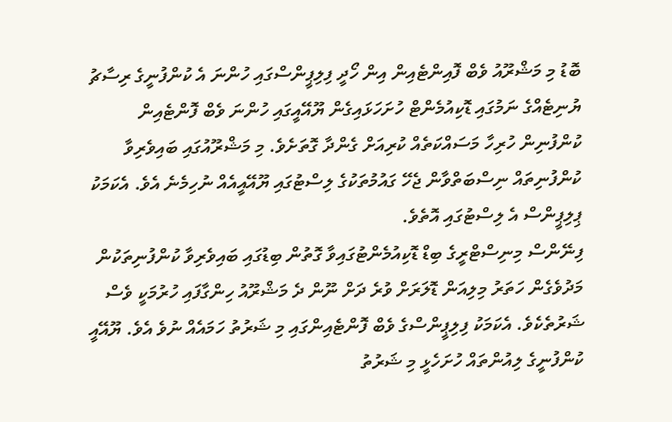ބޮޑު މި މަޝްރޫއު ވެބް ފޮއިންޓެއިން އިން ހޯދީ ފިލިޕީންސްގައި ހުންނަ އެ ކުންފުނީގެ ރިސާޗު ޔުނިޓެއްގެ ނަމުގައި ޑޮކިއުމެންޓް ހުށަހަޅައިގެން ޔޫއޭއީގައި ހުންނަ ވެބް ފޮންޓެއިން ކުންފުނިން ހުރިހާ މަސައްކަތެއް ކުރިއަށް ގެންދާ ގޮތަށެވެ. މި މަޝްރޫއުގައި ބައިވެރިވާ ކުންފުނިތައް ނިސްބަތްވާން ޖެހޭ ގައުމުތަކުގެ ލިސްޓުގައި ޔޫއޭއީއެއް ނުހިމެނެ އެވެ. އެކަމަކު ޕިލިޕީންސް އެ ލިސްޓުގައި އޮތެވެ.
ފިނޭންސް މިނިސްޓްރީގެ ބިޑް ޑޮކިއުމެންޓުގައިވާ ގޮތުން ބިޑުގައި ބައިވެރިވާ ކުންފުނިތަކުން މަދުވެގެން ހަތަރު މިލިއަން ޑޮލަރަށް ވުރެ ދަށް ނޫން ދެ މަޝްރޫއު ހިންގާފައި ހުރުމަކީ ވެސް ޝަރުތެކެވެ. އެކަމަކު ފިލިޕީންސްގެ ވެބް ފޮންޓެއިންގައި މި ޝަރުތު ހަމައެއް ނުވެ އެވެ. ޔޫއޭއީ ކުންފުނީގެ ލިއުންތައް ހުށަހެޅީ މި ޝަރުތު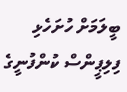ބީލަމަށް ހުށަހެޅި ފިލިޕީންސް ކުންފުނީގެ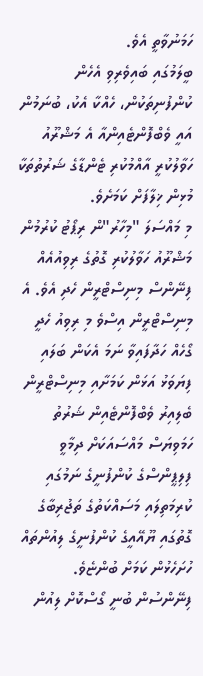ހަމަނުވާތީ އެވެ.
ބީލަމުގައި ބައިވެރިވި އެހެން ކުންފުނިތަކުން، ހެއްކާ އެކު، ބުނަމުން އައީ ވެބްފޮންޓެއިންއާ އެ މަޝްރޫއު ހަވާލުކުރީ އާއްމުކުރި ޓެންޑާގެ ޝަރުތުތަކާ މުޅިން ޚިލާފަށް ކަމަށެވެ.
މި މައްސަލަ "މިހާރު"ން ރިޕޯޓު ކުރުމުން މަޝްރޫއު ހަވާލުކުރި ގޮތުގެ ރިވިއުއެއް ފިނޭންސް މިނިސްޓްރީން ހެދި އެވެ. އެ މިނިސްޓްރީން އިސްވެ މި ރިވިއު ހެދީ ގޯހެއް ހަދާފައިވާ ނަމަ އެކަން ބަލައި ފިޔަވަޅު އަޅަން ކަމަށާއި މިނިސްޓްރީން ބެލިއިރު ވެބްފޮންޓެއިން ޝަރުތު ހަމަވިޔަސް މައްސައަކަށް ދިމާވީ ފިލިޕީންސްގެ ކުންފުނީގެ ނަމުގައި ކުރިމަތިލައި މަސައްކަތުގެ ތަޖުރިބާގެ ގޮތުގައި ޔޫއޭއީގެ ކުންފުނީގެ ލިއުންތައް ހުށަހެޅުން ކަމަށް ބުންޏެވެ.
ފިނޭންސުން ބުނީ ގޯސްކޮށް ލިއުން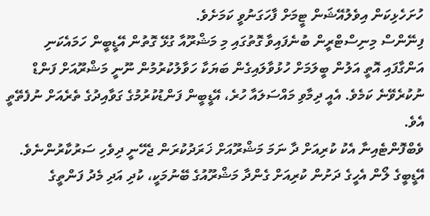ހުށަހެޅިކަން އިވެލުއޭޝަން ޓީމަށް ފާހަގަނުވީ ކަމަށެވެ.
ފިނޭންސް މިނިސްޓްރީން ބުނެފައިވާ ގޮތުގައި މި މަޝްރޫއާ ގުޅޭ ގޮތުން އޭޑީބީން ހަމައެކަނި އަންގާފައި އޮތީ އަލުން ބީލަމަށް ހުޅުވާލައިގެން ބަޔަކާ ހަވާލުކުރުމުން ނޫނީ މަޝްރޫއަށް ފަންޑް ނުކުރެވޭނެ ކަމެވެ. އެއީ ދިމާވި މައްސަލައާ ހުރެ، އޭޑީބީން ފަންޑުކުރުމުގެ ގަވާއިދުގެ ތެރެއަށް ނުފެތޭތީ އެވެ.
ވެބްފޮންޓެއިނާ އެކު ކުރިއަށް ދާ ނަމަ މަޝްރޫއަށް ޚަރަދުކުރަން ޖެހޭނީ ދިވެހި ސަރުކާރުންނެވެ.
އޭޑީބީގެ ލޯން އެހީގެ ދަށުން ކުރިއަށް ގެންދާ މަޝްރޫއުގެ ބޭނުމަކީ، ކުދި އަދި މެދު ފަންތީގެ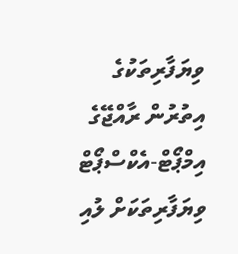ވިޔަފާރިތަކުގެ އިތުރުން ރާއްޖޭގެ އިމްޕޯޓް-އެކްސްޕޯޓް ވިޔަފާރިތަކަށް ލުއި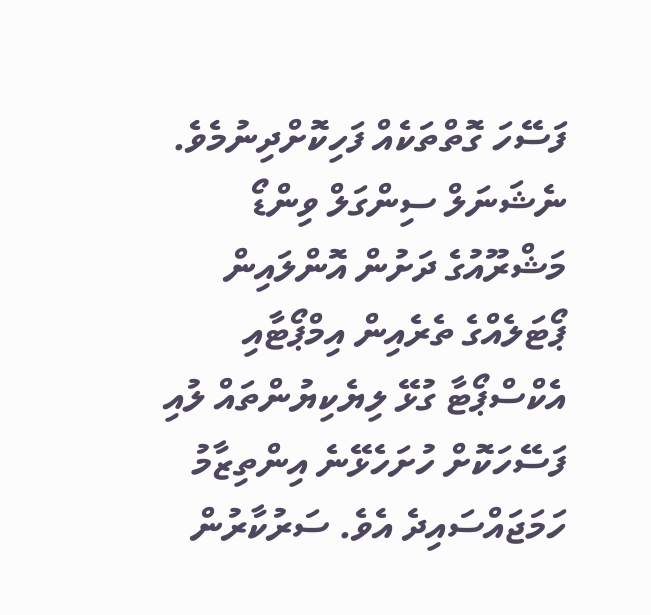ފަސޭހަ ގޮތްތަކެއް ފަހިކޮށްދިނުމެވެ. ނެޝަނަލް ސިންގަލް ވިންޑޯ މަޝްރޫއުގެ ދަށުން އޮންލައިން ޕޯޓަލެއްގެ ތެރެއިން އިމްޕޯޓާއި އެކްސްޕޯޓާ ގުޅޭ ލިޔެކިޔުންތައް ލުއި ފަސޭހަކޮށް ހުށަހެޅޭނެ އިންތިޒާމު ހަމަޖައްސައިދެ އެވެ. ސަރުކާރުން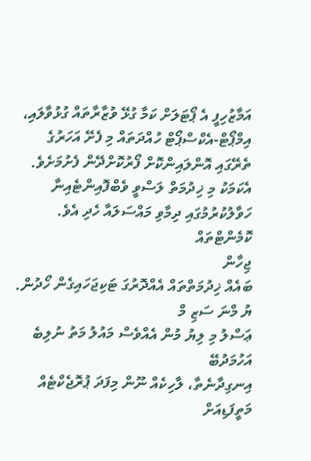އަމާޒުހިފީ އެ ޕޯޓަލަށް ކަމާ ގުޅޭ ވުޒާރާތައް ގުޅުވާލައި، އިމްޕޯޓް-އެކްސްޕޯޓް ހުއްދަތައް މި ފެށޭ އަހަރުގެ ތެރޭގައި އޮންލައިންކޮށް ފޯރުކޮށްދޭން ފެށުމަށެވެ. އެކަމަކު މި ޚިދުމަތް ލަސްވީ ވެބްފޮއިންޓެއިނާ ހަވާލުކުރުމުގައި ދިމާވި މައްސަލައާ ހެދި އެވެ.
ކޮމެންޓްތައް
ޖިހާން
ބައެއް ޚިދުމަތްތައް އެއްދޮރުގަ ޓަކިޖަހައިގެން ހޯދުން.
ޔު މްނަ ސަޒި މް
ޢަސްލު މި ލިޔު މުން އެއްވެސް މައުލު މަތު ނުލިބެ
އަހުމަދުބޭ
އިނގިދާނެތާ، ލާހިކެއް ނޫން މިފަދަ ޕުރޮޖެކްޓެއް މަތީފަޑިއަށް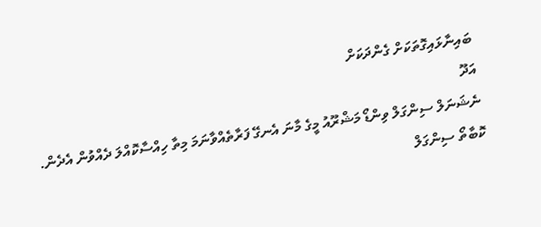ބައިނާޅައިގޮތަކަށް ގެންދަކަށް
އަދޫ
ނެޝަނަލް ސިންގަލް ވިންޑޯ މަޝްރޫއު މީގެ މާނަ އެނގޭ ފަރާތެއްވާނަމަ މިތާ ހިއްސާކޮއްލަ ދެއްވުން އެދެން. ކޮބާތޯ ސިންގަލް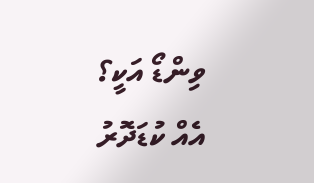ވިންޑޯ އަކީ؟
އެއް ކުޑަދޮރު